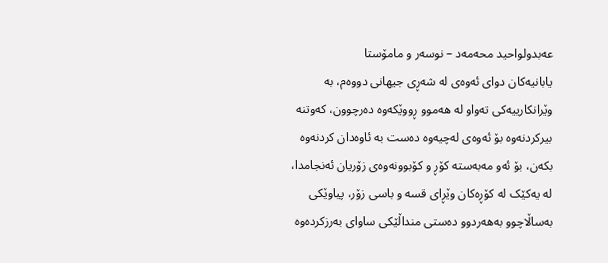عەبدولواحید محەمەد – نوسەر و مامۆستا
یابانیەکان دواى ئەوەى لە شەڕى جیهانى دووەم، بە وێرانکارییەکى تەواو لە هەموو ڕووێکەوە دەرچوون، کەوتنە بیرکردنەوە بۆ ئەوەى لەچیەوە دەست بە ئاوەدان کردنەوە بکەن، بۆ ئەو مەبەستە کۆڕ و کۆبوونەوەى زۆریان ئەنجامدا، لە یەکێک لە کۆڕەکان وێڕای قسە و باسى زۆر، پیاوێکى بەساڵاچوو بەهەردوو دەستى منداڵێکى ساوای بەرزکردەوە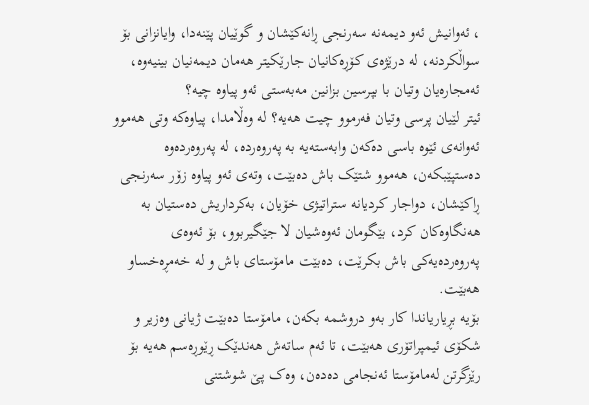، ئەوانیش ئەو دیمەنە سەرنجى ڕانەکێشان و گوێیان پێنەدا، وایانزانى بۆ سواڵکردنە، لە درێژەى کۆڕەکانیان جارێکیتر هەمان دیمەنیان بینیەوە، ئەمجارەیان وتیان با بپرسین بزانین مەبەستى ئەو پیاوە چیە؟
ئیتر لێیان پرسی وتیان فەرموو چیت هەیە؟ لە وەڵامدا، پیاوەکە وتى هەموو ئەوانەى ئێوە باسی دەکەن وابەستەیە بە پەروەردە، لە پەروەردەوە دەستپێبکەن، هەموو شتێک باش دەبێت، وتەى ئەو پیاوە زۆر سەرنجى ڕاکێشان، دواجار کردیانە ستراتیژى خۆیان، بەکرداریش دەستیان بە هەنگاوەکان کرد، بێگومان ئەوەشیان لا جێگیربوو، بۆ ئەوەى پەروەردەیەکى باش بکرێت، دەبێت مامۆستاى باش و لە خەمڕەخساو هەبێت.
بۆیە بڕیاریاندا کار بەو دروشمە بکەن، مامۆستا دەبێت ژیانى وەزیر و شکۆى ئیمپراتۆرى هەبێت، تا ئەم ساتەش هەندێک ڕێوڕەسم هەیە بۆ رێزگرتن لەمامۆستا ئەنجامى دەدەن، وەک پێ شوشتنى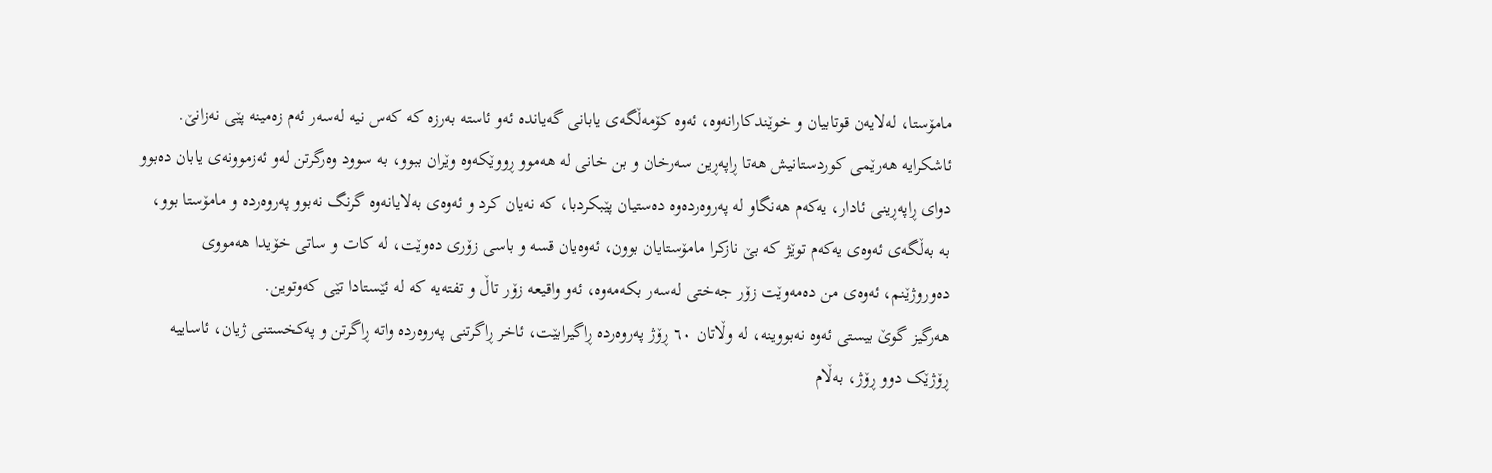مامۆستا، لەلایەن قوتابیان و خوێندکارانەوە، ئەوە کۆمەڵگەی یابانى گەیاندە ئەو ئاستە بەرزە کە کەس نیە لەسەر ئەم زەمینە پێى نەزانێ.
ئاشکرایە هەرێمى کوردستانیش هەتا ڕاپەڕین سەرخان و بن خانى لە هەموو ڕووێکەوە وێران ببوو، بە سوود وەرگرتن لەو ئەزموونەی یابان دەبوو دواى ڕاپەڕینى ئادار، یەکەم هەنگاو لە پەروەردەوە دەستیان پێبکردبا، کە نەیان کرد و ئەوەى بەلایانەوە گرنگ نەبوو پەروەردە و مامۆستا بوو، بە بەڵگەى ئەوەى یەکەم توێژ کە بێ نازکرا مامۆستایان بوون، ئەوەیان قسە و باسی زۆرى دەوێت، لە کات و ساتى خۆیدا هەمووى دەوروژێنم، ئەوەى من دەمەوێت زۆر جەختى لەسەر بکەمەوە، ئەو واقیعە زۆر تاڵ و تفتەیە کە لە ئێستادا تێى کەوتوین.
هەرگیز گوێ بیستى ئەوە نەبووینە، لە وڵاتان ٦٠ ڕۆژ پەروەردە ڕاگیرابێت، ئاخر ڕاگرتنى پەروەردە واتە ڕاگرتن و پەکخستنى ژیان، ئاساییە ڕۆژێک دوو ڕۆژ، بەڵام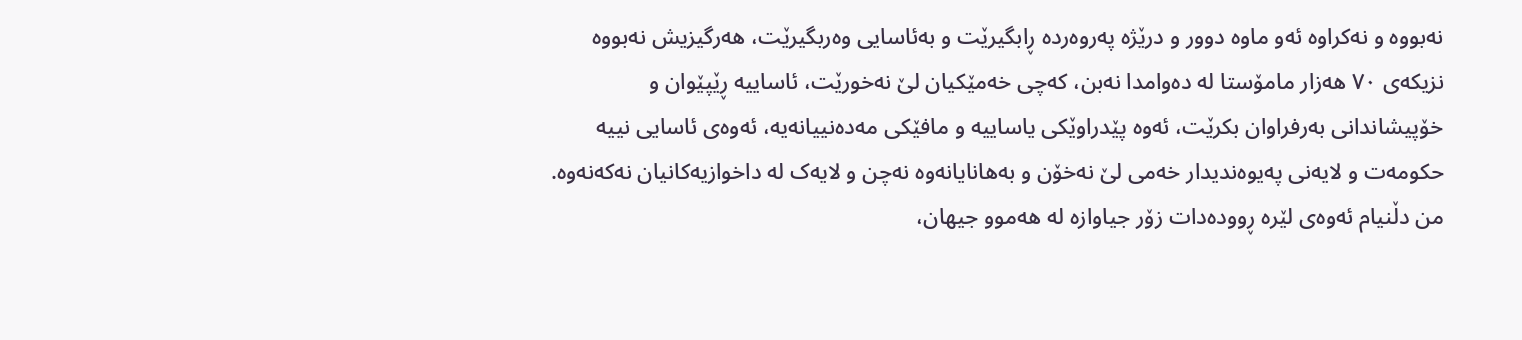نەبووە و نەکراوە ئەو ماوە دوور و درێژە پەروەردە ڕابگیرێت و بەئاسایى وەربگیرێت، هەرگیزیش نەبووە نزیکەى ٧٠ هەزار مامۆستا لە دەوامدا نەبن، کەچی خەمێکیان لێ نەخورێت، ئاساییە ڕێپێوان و خۆپیشاندانى بەرفراوان بکرێت، ئەوە پێدراوێکى یاساییە و مافێکى مەدەنییانەیە، ئەوەى ئاسایی نییە حکومەت و لایەنى پەیوەندیدار خەمى لێ نەخۆن و بەهانایانەوە نەچن و لایەک لە داخوازیەکانیان نەکەنەوە.
من دڵنیام ئەوەى لێرە ڕوودەدات زۆر جیاوازە لە هەموو جیهان،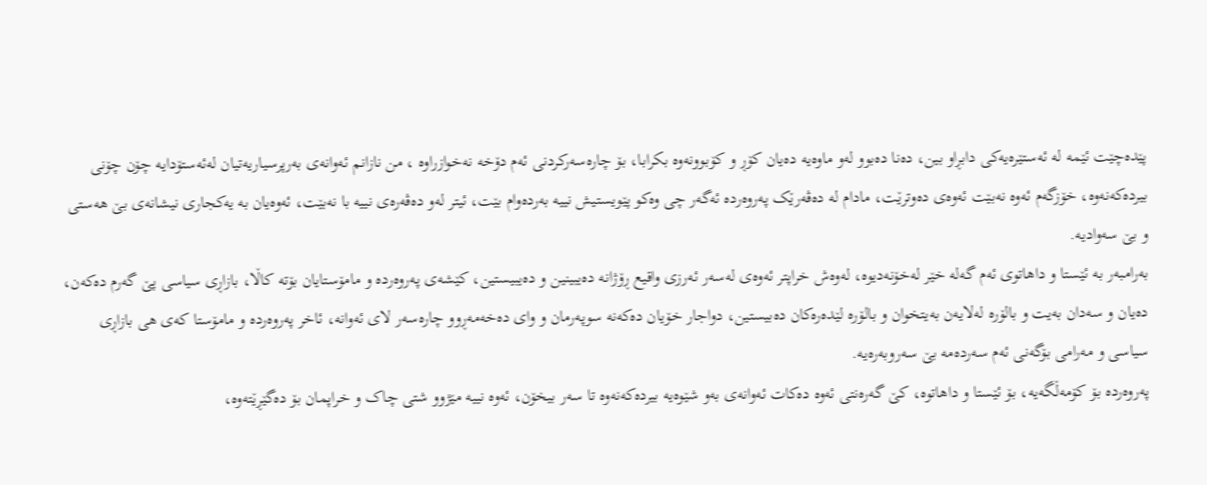پێدەچێت ئێمە لە ئەستێرەیەکى دابڕاو بین، دەنا دەبوو لەو ماوەیە دەیان کۆڕ و کۆبوونەوە بکرابا، بۆ چارەسەرکردنى ئەم دۆخە نەخوازراوە ، من نازانم ئەوانەى بەرپرسیاریەتیان لەئەستۆدایە چۆن چۆنى بیردەکەنەوە، خۆزگەم ئەوە نەبێت ئەوەى دەوترێت، مادام لە دەڤەرێک پەروەردە ئەگەر چی وەکو پێویستیش نییە بەردەوام بێت، ئیتر لەو دەڤەرەى نییە با نەبێت، ئەوەیان بە یەکجارى نیشانەى بێ هەستى و بێ سەوادیە.
بەرامبەر بە ئێستا و داهاتوى ئەم گەلە خێر لەخۆنەدیوە، لەوەش خراپتر ئەوەى لەسەر ئەرزى واقیع ڕۆژانە دەیبینین و دەیبیستین، کێشەى پەروەردە و مامۆستایان بۆتە کاڵا، بازاڕى سیاسی پێ گەرم دەکەن، دەیان و سەدان بەیت و بالۆرە لەلایەن بەیتخوان و بالۆرە لێدەرەکان دەبیستین، دواجار خۆیان دەکەنە سوپەرمان و واى دەخەمەڕوو چارەسەر لاى ئەوانە، ئاخر پەروەردە و مامۆستا کەى هى بازاڕى سیاسی و مەرامى بۆگەنى ئەم سەردەمە بێ سەروبەرەیە.
پەروەردە بۆ کۆمەڵگەیە، بۆ ئێستا و داهاتوە، کێ گەرەنتى ئەوە دەکات ئەوانەى بەو شێوەیە بیردەکەنەوە تا سەر بیخۆن، ئەوە نییە مێژوو شتى چاک و خراپمان بۆ دەگێڕێتەوە،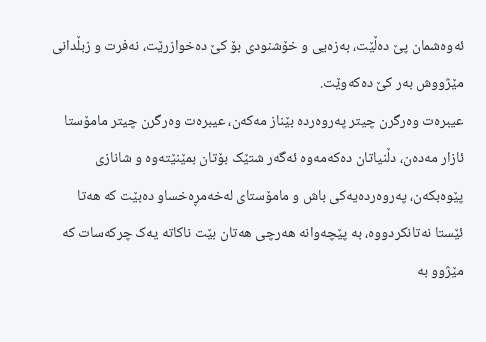ئەوەشمان پێ دەڵێت، بەزەیی و خۆشنودى بۆ کێ دەخوازرێت، نەفرت و زبڵدانى مێژووش بەر کێ دەکەوێت.
عیبرەت وەرگرن چیتر پەروەردە بێناز مەکەن، عیبرەت وەرگرن چیتر مامۆستا ئازار مەدەن، دڵنیاتان دەکەمەوە ئەگەر شتێک بۆتان بمێنێتەوە و شانازى پێوەبکەن، پەروەردەیەکى باش و مامۆستاى لەخەمڕەخساو دەبێت کە هەتا ئێستا نەتانکردووە، بە پێچەوانە هەرچی هەتان بێت ناکاتە یەک چرکەسات کە مێژوو بە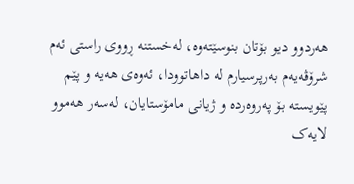هەردوو دیو بۆتان بنوسێتەوە، لەخستنە ڕووى راستى ئەم شرۆڤەیەم بەرپرسیارم لە داهاتوودا، ئەوەى هەیە و پێم پێویستە بۆ پەروەردە و ژیانی مامۆستایان، لەسەر هەموو لایەک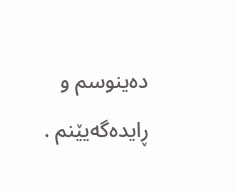دەینوسم و ڕایدەگەیێنم .